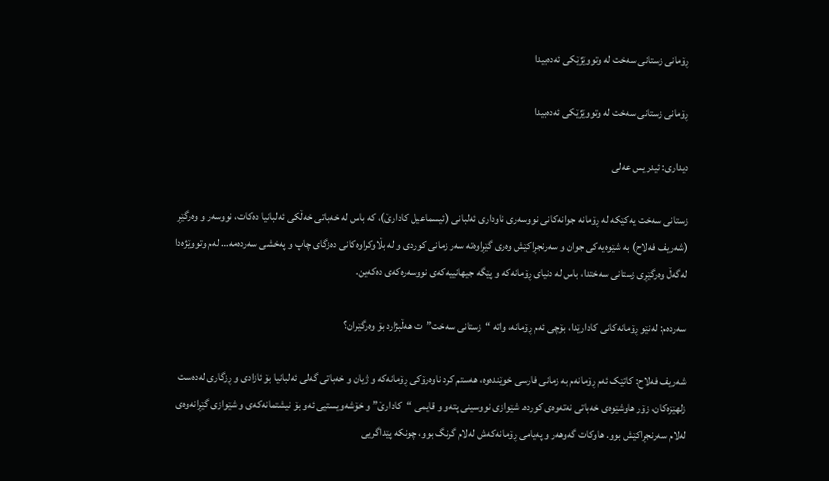ڕۆمانی زستانی سەخت لە وتووێژێکی ئەدەبیدا

ڕۆمانی زستانی سەخت لە وتووێژێکی ئەدەبیدا

دیداری: ئیدریس عەلی

زستانی سەخت یەکێکە لە ڕۆمانە جوانەکانی نووسەری ناوداری ئەلبانی (ئیسماعیل کادارێ)، کە باس لە خەباتی خەڵکی ئەلبانیا دەکات، نووسەر و وەرگێڕ (شەریف فەلاح) بە شێوەیەکی جوان و سەرنجڕاکێش وەری گێڕاوەتە سەر زمانی کوردی و لە بڵاوکراوەکانی دەزگای چاپ و پەخشی سەردەمە… لەم وتووێژەدا لەگەڵ وەرگێڕی زستانی سەختدا، باس لە دنیای ڕۆمانەکە و پێگە جیهانییەکەی نووسەرەکەی دەکەین.

سەردەم: لەنێو ڕۆمانەکانی کادارێدا، بۆچی ئەم ڕۆمانە، واتە “زستانی سەخت”ت هەڵبژارد بۆ وەرگێران؟

شەریف فەلاح: کاتێک ئەم ڕۆمانەم بە زمانی فارسی خوێندەوە، هەستم کرد ناوەرۆکی ڕۆمانەکە و ژیان و خەباتی گەلی ئەلبانیا بۆ ئازادی و ڕزگاری لەدەست زلهێزەکان، زۆر هاوشێوەی خەباتی نەتەوەی کوردە. شێوازی نووسینی پتەو و قایمی “کادارێ” و خۆشەویستیی ئەو بۆ نیشتمانەکەی و شێوازی گێڕانەوەی لەلام سەرنجڕاکێش بوو. هاوکات گەوهەر و پەیامی ڕۆمانەکەش لەلام گرنگ بوو، چونکە پێداگریی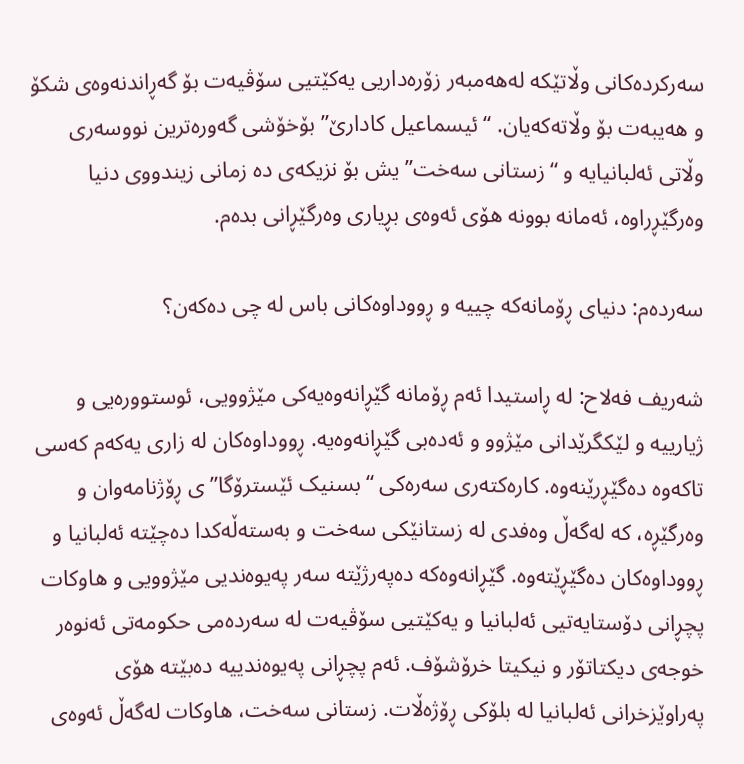سەرکردەکانی وڵاتێکە لەهەمبەر زۆرەداریی یەکێتیی سۆڤیەت بۆ گەڕاندنەوەی شکۆ و هەیبەت بۆ وڵاتەکەیان. “ئیسماعیل کادارێ” بۆخۆشی گەورەترین نووسەری وڵاتی ئەلبانیایە و “زستانی سەخت”یش بۆ نزیکەی دە زمانی زیندووی دنیا وەرگێڕراوە، ئەمانە بوونە هۆی ئەوەی بڕیاری وەرگێڕانی بدەم.

سەردەم: دنیای ڕۆمانەکە چییە و ڕووداوەکانی باس لە چی دەکەن؟

شەریف فەلاح: لە ڕاستیدا ئەم ڕۆمانە گێڕانەوەیەکی مێژوویی، ئوستوورەیی و ژیارییە و لێکگرێدانی مێژوو و ئەدەبی گێڕانەوەیە. ڕووداوەکان لە زاری یەکەم کەسی تاکەوە دەگێڕرێنەوە. کارەکتەری سەرەکی “بسنیک ئێسترۆگا”ی ڕۆژنامەوان و وەرگێڕە، کە لەگەڵ وەفدی لە زستانێکی سەخت و بەستەڵەکدا دەچێتە ئەلبانیا و ڕووداوەکان دەگێڕێتەوە. گێڕانەوەکە دەپەرژێتە سەر پەیوەندیی مێژوویی و هاوکات پچڕانی دۆستایەتیی ئەلبانیا و یەکێتیی سۆڤیەت لە سەردەمی حکومەتی ئەنوەر خوجەی دیکتاتۆر و نیکیتا خرۆشۆف. ئەم پچڕانی پەیوەندییە دەبێتە هۆی پەراوێزخرانی ئەلبانیا لە بلۆکی ڕۆژەڵات. زستانی سەخت، هاوکات لەگەڵ ئەوەی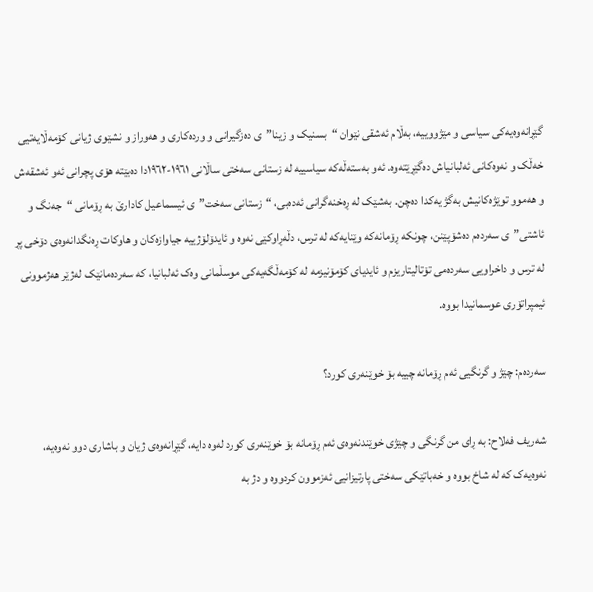گێڕانەوەیەکی سیاسی و مێژووییە، بەڵام ئەشقی نێوان “بسنیک و زینا”ی دەزگیرانی و وردەکاری و هەوراز و نشێوی ژیانی کۆمەڵایەتیی خەڵک و نەوەکانی ئەلبانیاش دەگێڕێتەوە. ئەو بەستەڵەکە سیاسییە لە زستانی سەختی ساڵانی ١٩٦١-١٩٦٢دا دەبێتە هۆی پچرانی ئەو ئەشقەش و هەموو توێژەکانیش بەگژ یەکدا دەچن. بەشێک لە ڕەخنەگرانی ئەدەبی، “زستانی سەخت”ی ئیسماعیل کادارێ بە ڕۆمانی “جەنگ و ئاشتی”ی سەردەم دەشۆپێنن، چونکە ڕۆمانەکە وێنایەکە لە ترس، دڵەڕاوکێی نەوە و ئایدۆلۆژییە جیاوازەکان و هاوکات ڕەنگدانەوەی دۆخی پڕ لە ترس و داخراویی سەردەمی تۆتالیتاریزم و ئایدیای کۆمۆنیزمە لە کۆمەڵگەیەکی موسڵمانی وەک ئەلبانیا، کە سەردەمانێک لەژێر هەژموونی ئیمپراتۆری عوسمانیدا بووە.

سەردەم: چێژ و گرنگیی ئەم ڕۆمانە چییە بۆ خوێنەری کورد؟

شەریف فەلاح: بە ڕای من گرنگی و چێژی خوێندنەوەی ئەم ڕۆمانە بۆ خوێنەری کورد لەوە دایە، گێڕانەوەی ژیان و باشاری دوو نەوەیە، نەوەیەک کە لە شاخ بووە و خەباتێکی سەختی پارتیزانیی ئەزموون کردووە و دژ بە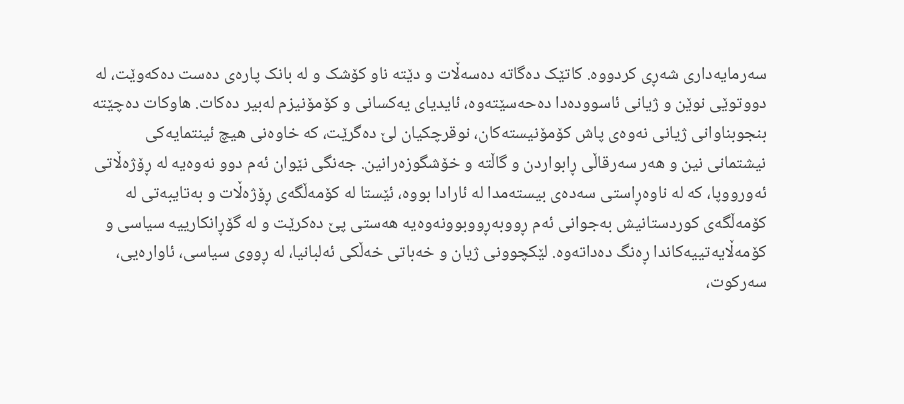سەرمایەداری شەڕی کردووە. کاتێک دەگاتە دەسەڵات و دێتە ناو کۆشک و لە بانک پارەی دەست دەکەوێت، لە دووتوێی نوێن و ژیانی ئاسوودەدا دەحەسێتەوە، ئایدیای یەکسانی و کۆمۆنیزم لەبیر دەکات. هاوکات دەچێتە بنجوبناوانی ژیانی نەوەی پاش کۆمۆنیستەکان، نوقرچکیان لێ دەگرێت، کە خاوەنی هیچ ئینتمایەکی نیشتمانی نین و هەر سەرقاڵی ڕابواردن و گاڵتە و خۆشگوزەرانین. جەنگی نێوان ئەم دوو نەوەیە لە ڕۆژەڵاتی ئەورووپا، کە لە ناوەڕاستی سەدەی بیستەمدا لە ئارادا بووە، ئێستا لە کۆمەڵگەی ڕۆژەڵات و بەتایبەتی لە کۆمەڵگەی کوردستانیش بەجوانی ئەم ڕووبەڕووبوونەوەیە هەستی پێ دەکرێت و لە گۆڕانکارییە سیاسی و کۆمەڵایەتییەکاندا ڕەنگ دەداتەوە. لێکچوونی ژیان و خەباتی خەڵکی ئەلبانیا، لە ڕووی سیاسی، ئاوارەیی، سەرکوت،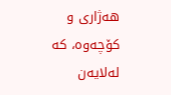هەژاری و کۆچەوە، کە لەلایەن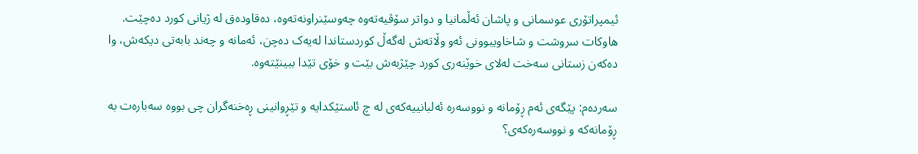ئیمپراتۆری عوسمانی و پاشان ئەڵمانیا و دواتر سۆڤیەتەوە چەوسێنراونەتەوە، دەقاودەق لە ژیانی کورد دەچێت. هاوکات سروشت و شاخاویبوونی ئەو وڵاتەش لەگەڵ کوردستاندا لەیەک دەچن، ئەمانە و چەند بابەتی دیکەش، وا دەکەن زستانی سەخت لەلای خوێنەری کورد چێژبەش بێت و خۆی تێدا ببینێتەوە.

سەردەم: پێگەی ئەم ڕۆمانە و نووسەرە ئەلبانییەکەی لە چ ئاستێکدایە و تێڕوانینی ڕەخنەگران چی بووە سەبارەت بە ڕۆمانەکە و نووسەرەکەی؟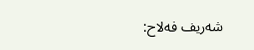شەریف فەلاح: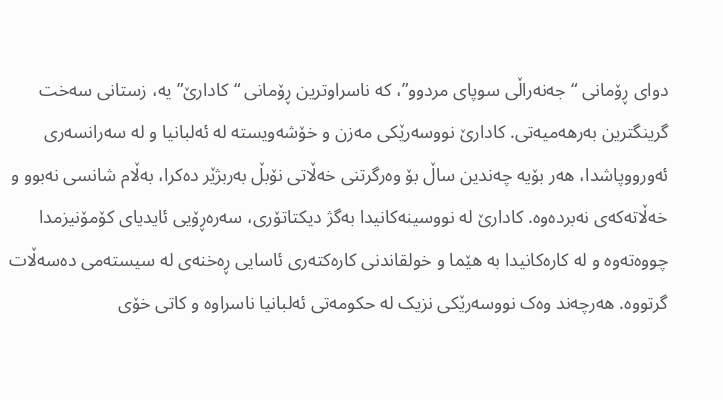دوای ڕۆمانی “جەنەراڵی سوپای مردوو”، کە ناسراوترین ڕۆمانی “کادارێ”یە، زستانی سەخت گرینگترین بەرهەمیەتی. کادارێ نووسەرێکی مەزن و خۆشەویستە لە ئەلبانیا و لە سەرانسەری ئەورووپاشدا، هەر بۆیە چەندین ساڵ بۆ وەرگرتنی خەڵاتی نۆبڵ بەربژێر دەکرا، بەڵام شانسی نەبوو و خەڵاتەکەی نەبردەوە. کادارێ لە نووسینەکانیدا بەگژ دیکتاتۆری، سەرەڕۆیی ئایدیای کۆمۆنیزمدا چووەتەوە و لە کارەکانیدا بە هێما و خولقاندنی کارەکتەری ئاسایی ڕەخنەی لە سیستەمی دەسەڵات گرتووە. هەرچەند وەک نووسەرێکی نزیک لە حکومەتی ئەلبانیا ناسراوە و کاتی خۆی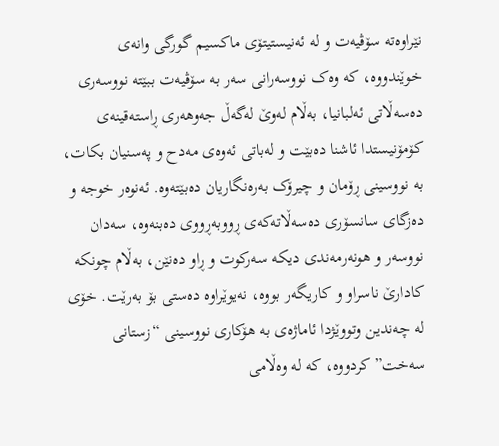نێراوەتە سۆڤیەت و لە ئەنیستیتۆی ماکسیم گورگی وانەی خوێندووە، کە وەک نووسەرانی سەر بە سۆڤیەت ببێتە نووسەری دەسەڵاتی ئەلبانیا، بەڵام لەوێ لەگەڵ جەوهەری ڕاستەقینەی کۆمۆنیستدا ئاشنا دەبێت و لەباتی ئەوەی مەدح و پەسنیان بکات، بە نووسینی ڕۆمان و چیرۆک بەرەنگاریان دەبێتەوە. ئەنوەر خوجە و دەزگای سانسۆری دەسەڵاتەکەی ڕووبەڕووی دەبنەوە، سەدان نووسەر و هونەرمەندی دیکە سەرکوت و ڕاو دەنێن، بەڵام چونکە کادارێ ناسراو و کاریگەر بووە، نەیوێراوە دەستی بۆ بەرێت. خۆی لە چەندین وتووێژدا ئاماژەی بە هۆکاری نووسینی “زستانی سەخت” کردووە، کە لە وەڵامی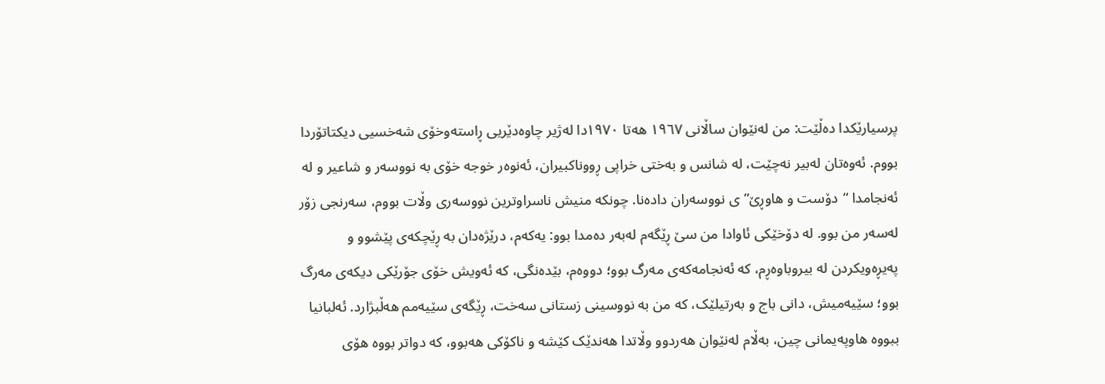پرسیارێکدا دەڵێت: من لەنێوان ساڵانی ١٩٦٧ هەتا ١٩٧٠دا لەژیر چاوەدێریی ڕاستەوخۆی شەخسیی دیکتاتۆردا بووم. ئەوەتان لەبیر نەچێت، لە شانس و بەختی خراپی ڕووناکبیران، ئەنوەر خوجە خۆی بە نووسەر و شاعیر و لە ئەنجامدا “دۆست و هاوڕێ”ی نووسەران دادەنا. چونکە منیش ناسراوترین نووسەری وڵات بووم، سەرنجی زۆر لەسەر من بوو. لە دۆخێکی ئاوادا من سێ ڕێگەم لەبەر دەمدا بوو: یەکەم، درێژەدان بە ڕێچکەی پێشوو و پەیڕەویکردن لە بیروباوەڕم، کە ئەنجامەکەی مەرگ بوو؛ دووەم، بێدەنگی، کە ئەویش خۆی جۆرێکی دیکەی مەرگ بوو؛ سێیەمیش، دانی باج و بەرتیلێک، کە من بە نووسینی زستانی سەخت، ڕێگەی سێیەمم هەڵبژارد. ئەلبانیا ببووە هاوپەیمانی چین، بەڵام لەنێوان هەردوو وڵاتدا هەندێک کێشە و ناکۆکی هەبوو، کە دواتر بووە هۆی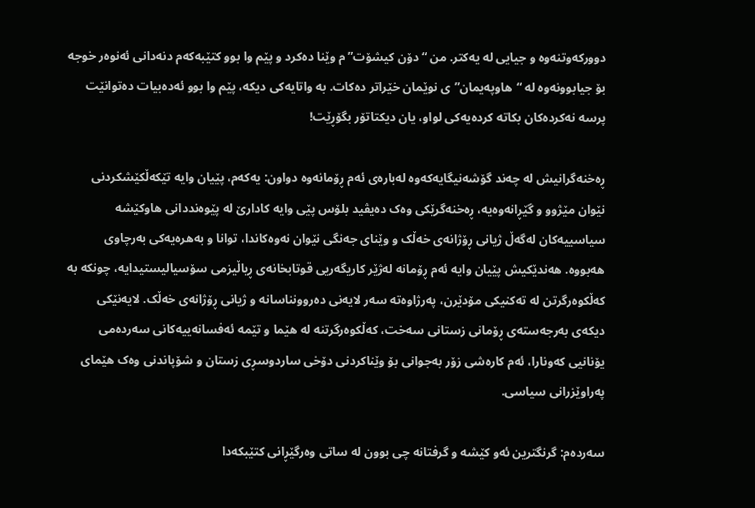دوورکەوتنەوە و جیایی لە یەکتر. من “دۆن کیشۆت”م وێنا دەکرد و پێم وا بوو کتێبەکەم دنەدانی ئەنوەر خوجە بۆ جیابوونەوە لە “هاوپەیمان”ی نوێمان خێراتر دەکات. بە واتایەکی دیکە، پێم وا بوو ئەدەبیات دەتوانێت پرسە نەکردەکان بکاتە کردەیەکی لواو، یان دیکتاتۆر بگۆڕێت!

ڕەخنەگرانیش لە چەند گۆشەنیگایەکەوە لەبارەی ئەم ڕۆمانەوە دواون: یەکەم، پێیان وایە تێکەڵکێشکردنی نێوان مێژوو و گێڕانەوەیە، ڕەخنەگرێکی وەک دەیڤید بلۆس پێی وایە کادارێ لە پێوەنددانی هاوکێشە سیاسییەکان لەگەڵ ژیانی ڕۆژانەی خەڵک و وێنای جەنگی نێوان نەوەکاندا، توانا و بەهرەیەکی بەرچاوی هەبووە. هەندێکیش پێیان وایە ئەم ڕۆمانە لەژێر کاریگەریی قوتابخانەی ڕیاڵیزمی سۆسیالیستیدایە، چونکە بە کەڵکوەرگرتن لە تەکنیکی مۆدێرن، پەرژاوەتە سەر لایەنی دەروونناسانە و ژیانی ڕۆژانەی خەڵک. لایەنێکی دیکەی بەرجەستەی ڕۆمانی زستانی سەخت، کەڵکوەرگرتنە لە هێما و تێمە ئەفسانەییەکانی سەردەمی یۆنانیی کەونارا، ئەم کارەشی زۆر بەجوانی بۆ وێناکردنی دۆخی ساردوسڕی زستان و شۆپاندنی وەک هێمای پەراوێزرانی سیاسی.

سەردەم: گرنگترین ئەو کێشە و گرفتانە چی بوون لە ساتی وەرگێڕانی کتێبکەدا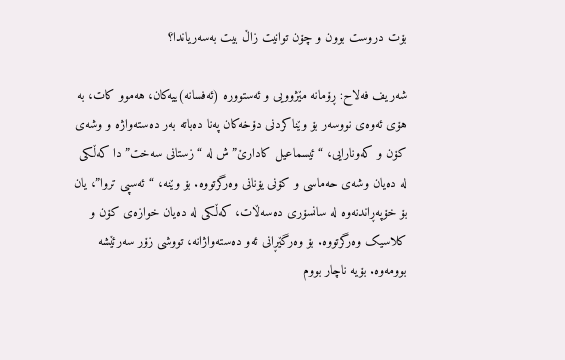بۆت دروست بوون و چۆن توانیت زاڵ بیت بەسەریاندا؟

شەریف فەلاح: ڕۆمانە مێژوویی و ئەستوورە (ئەفسانە)ییەکان، هەموو کات، بە هۆی ئەوەی نووسەر بۆ وێناکردنی دۆخەکان پەنا دەباتە بەر دەستەواژە و وشەی کۆن و کەونارایی، “ئیسماعیل کادارێ”ش لە “زستانی سەخت”دا کەڵکی لە دەیان وشەی حەماسی و کۆنی یۆنانی وەرگرتووە. بۆ وێنە، “ئەسپی تروا”، یان بۆ خۆپەڕاندنەوە لە سانسۆری دەسەڵات، کەڵکی لە دەیان خوازەی کۆن و کلاسیک وەرگرتووە. بۆ وەرگێڕانی ئەو دەستەواژانە، تووشی زۆر سەرئێشە بوومەوە. بۆیە ناچار بووم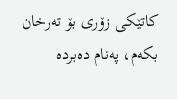کاتێکی زۆری بۆ تەرخان بکەم، پەنام دەبردە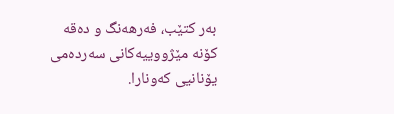بەر کتێب، فەرهەنگ و دەقە کۆنە مێژووییەکانی سەردەمی یۆنانیی کەونارا.